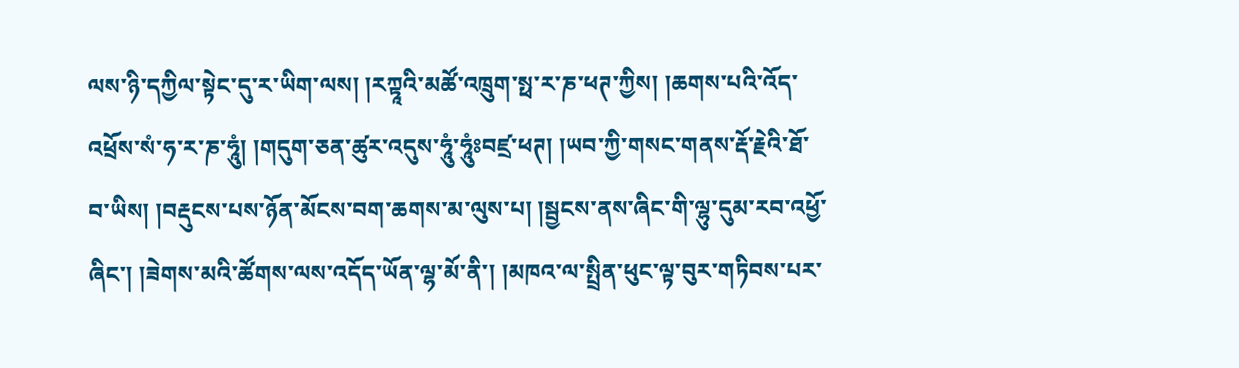ལས་ཉི་དཀྱིལ་སྟེང་དུ་ར་ཡིག་ལས། །རཀྟཱའི་མཚོ་འཁྲུག་སྥ་ར་ཎ་ཕཊ་ཀྱིས། །ཆགས་པའི་འོད་འཕྲོས་སཾ་ཧ་ར་ཎ་ཧཱུཾ། །གདུག་ཅན་ཚུར་འདུས་ཧཱུཾ་ཧཱུཾཿབཛྲ་ཕཊ། །ཡབ་ཀྱི་གསང་གནས་རྡོ་རྗེའི་ཐོ་བ་ཡིས། །བརྡུངས་པས་ཉོན་མོངས་བག་ཆགས་མ་ལུས་པ། །སྦྱངས་ནས་ཞིང་གི་ལྷུ་དུམ་རབ་འཕྱོ་ཞིང་། །ཟེགས་མའི་ཚོགས་ལས་འདོད་ཡོན་ལྷ་མོ་ནི་། །མཁའ་ལ་སྤྲིན་ཕུང་ལྟ་བུར་གཏིབས་པར་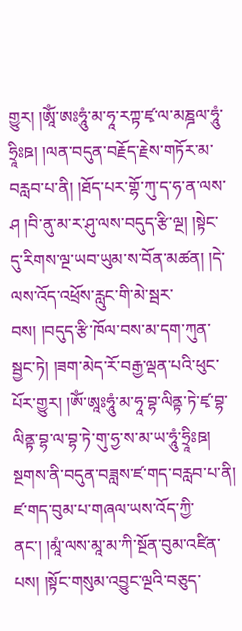གྱུར། །ཨཱོཾ་ཨཿཧཱུཾ་མ་ཧཱ་རཀྟ་ཛྭ་ལ་མཎྜལ་ཧཱུཾ་ཧྲཱིཿཋ། །ལན་བདུན་བརྗོད་རྗེས་གཏོར་མ་བརླབ་པ་ནི། །ཐོད་པར་གྷོ་ཀུ་ད་ཧ་ན་ལས་ཤ །བི་ནུ་མ་ར་ཤུ་ལས་བདུད་རྩི་ལྔ། །སྟེང་དུ་རིགས་ལྔ་ཡབ་ཡུམ་ས་བོན་མཚན། །དེ་ལས་འོད་འཕྲོས་རླུང་གི་མེ་སྦར་བས། །བདུད་རྩི་ཁོལ་བས་མ་དག་ཀུན་སྦྱང་ཏེ། །ཟག་མེད་རོ་བརྒྱ་ལྡན་པའི་ཕུང་པོར་གྱུར། །ཨོཾ་ཨཱཿཧཱུཾ་མ་ཧཱ་བྷ་ལིནྟ་ཏེ་ཛྭ་བྷ་ལིནྟ་བྷ་ལ་བྷ་ཏེ་གུ་ཧྱ་ས་མ་ཡ་ཧཱུཾ་ཧྲཱིཿཋ། སྔགས་ནི་བདུན་བཟླས་ཛ་གད་བརླབ་པ་ནི། ཛ་གད་བུམ་པ་གཞལ་ཡས་འོད་ཀྱི་ནང་། །མཱཾ་ལས་མཱ་མ་ཀི་སྔོན་བུམ་འཛིན་པས། །སྟོང་གསུམ་འབྱུང་ལྔའི་བཅུད་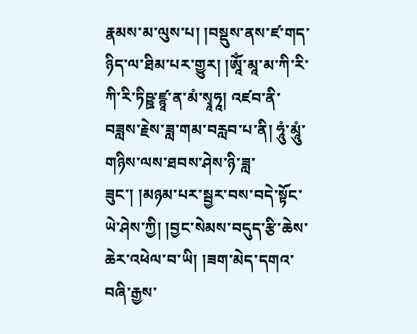རྣམས་མ་ལུས་པ། །བསྡུས་ནས་ཛ་གད་ཉིད་ལ་ཐིམ་པར་གྱུར། །ཨཱོཾ་མཱ་མ་ཀི་རི་ཀི་རི་ཏིཥྛ་ཛྙཱ་ན་མཾ་སྭཱཧཱ། འཛབ་ནི་བཟླས་རྗེས་ཟླ་གམ་བརླབ་པ་ནི། ཧཱུཾ་མཱུཾ་གཉིས་ལས་ཐབས་ཤེས་ཉི་ཟླ་ཟུང་། །མཉམ་པར་སྦྱར་བས་བདེ་སྟོང་ཡེ་ཤེས་ཀྱི། །བྱང་སེམས་བདུད་རྩི་ཆེས་ཆེར་འཕེལ་བ་ཡི། །ཟག་མེད་དགའ་བཞི་རྒྱས་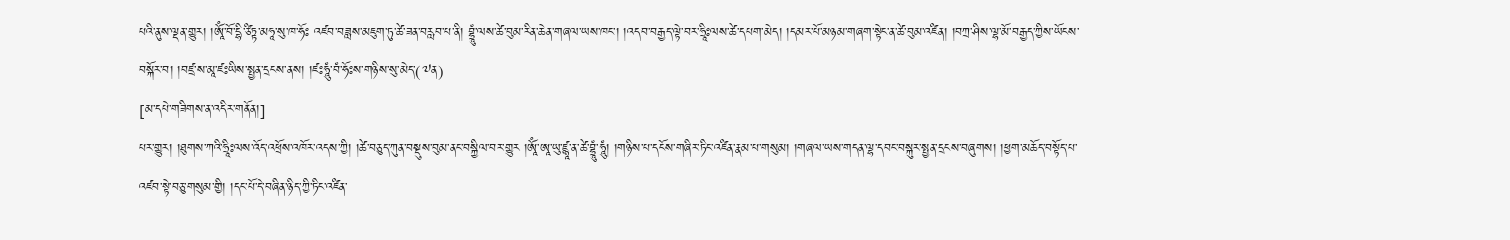པའི་ནུས་ལྡན་གྱུར། །ཨཱོཾ་བོ་དྷི་ཙིཏྟ་མཧཱ་སུ་ཁ་ཧོཿ འཛབ་བཟླས་མཇུག་ཏུ་ཚེ་ཟན་བརླབ་པ་ནི། བྷྲཱུཾ་ལས་ཚེ་བུམ་རིན་ཆེན་གཞལ་ཡས་ཁང་། །འདབ་བརྒྱད་ལྟེ་བར་ཧྲཱིཿལས་ཚེ་དཔག་མེད། །དམར་པོ་མཉམ་གཞག་སྟེང་ན་ཚེ་བུམ་འཛིན། །བཀྲ་ཤིས་ལྷ་མོ་བརྒྱད་ཀྱིས་ཡོངས་བསྐོར་བ། །བཛྲ་ས་མཱ་ཛཿཡིས་སྤྱན་དྲངས་ནས། །ཛཿཧཱུཾ་བཾ་ཧོཿས་གཉིས་སུ་མེད་(༧ན)
[མ་དཔེ་གཟིགས་ན་འདིར་གནོན།]
པར་གྱུར། །ཐུགས་ཀའི་ཧྲཱིཿལས་འོད་འཕྲོས་འཁོར་འདས་ཀྱི། །ཚེ་བཅུད་ཀུན་བསྡུས་བུམ་ནང་བསྐྱིལ་བར་གྱུར །ཨཱོཾ་ཨཱ་ཡུ་ཛྙཱ་ན་ཚེ་བྷྲཱུཾ་ཧཱུཾ། །གཉིས་པ་དངོས་གཞིར་ཏིང་འཛིན་རྣམ་པ་གསུམ། །གཞལ་ཡས་གདན་ལྷ་དབང་བསྐུར་སྤྱན་དྲངས་བཞུགས། །ཕྱག་མཆོད་བསྟོད་པ་འཛབ་སྟེ་བཅུ་གསུམ་གྱི། །དང་པོ་དེ་བཞིན་ཉིད་ཀྱི་ཏིང་འཛིན་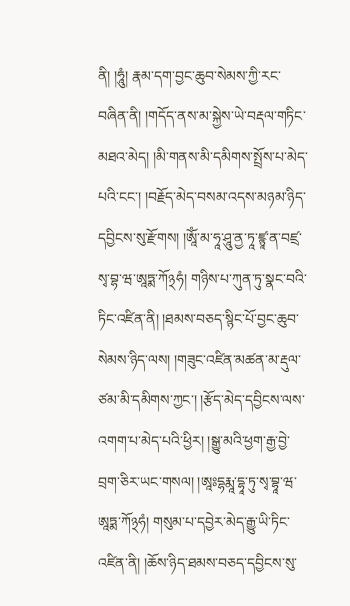ནི། །ཧཱུཾ། རྣམ་དག་བྱང་ཆུབ་སེམས་ཀྱི་རང་བཞིན་ནི། །གདོད་ནས་མ་སྐྱེས་ཡེ་བརྡལ་གཏིང་མཐའ་མེད། །མི་གནས་མི་དམིགས་སྤྲོས་པ་མེད་པའི་ངང་། །བརྗོད་མེད་བསམ་འདས་མཉམ་ཉིད་དབྱིངས་སུ་རྫོགས། །ཨཱོཾ་མ་ཧཱ་ཤཱུ་ནྱ་ཏཱ་ཛྙཱ་ན་བཛྲ་སྭ་བྷ་ཝ་ཨཱཏྨ་ཀོ྅ཧཾ། གཉིས་པ་ཀུན་ཏུ་སྣང་བའི་ཏིང་འཛིན་ནི། །ཐམས་བཅད་སྙིང་པོ་བྱང་ཆུབ་སེམས་ཉིད་ལས། །གཟུང་འཛིན་མཚན་མ་རྡུལ་ཙམ་མི་དམིགས་ཀྱང་། །རྩོད་མེད་དབྱིངས་ལས་འགག་པ་མེད་པའི་ཕྱིར། །སྒྱུ་མའི་ཕྱག་རྒྱ་བྱེ་བྲག་ཅིར་ཡང་གསལ། །ཨཱཿདྷརྨཱ་དྷཱ་ཏུ་སྭ་བྷཱ་ཝ་ཨཱཏྨ་ཀོ྅ཧཾ། གསུམ་པ་དབྱེར་མེད་རྒྱུ་ཡི་ཏིང་འཛིན་ནི། །ཆོས་ཉིད་ཐམས་བཅད་དབྱིངས་སུ་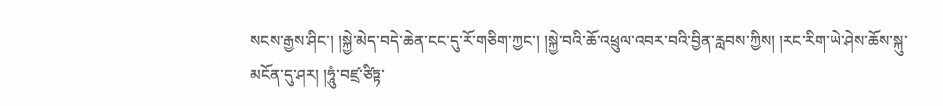སངས་རྒྱས་ཤིང་། །སྐྱེ་མེད་བདེ་ཆེན་ངང་དུ་རོ་གཅིག་ཀྱང་། །སྐྱེ་བའི་ཆོ་འཕྲུལ་འབར་བའི་བྱིན་རླབས་ཀྱིས། །རང་རིག་ཡེ་ཤེས་ཆོས་སྐུ་མངོན་དུ་ཤར། །ཧཱུཾ་བཛྲ་ཙིཏྟ་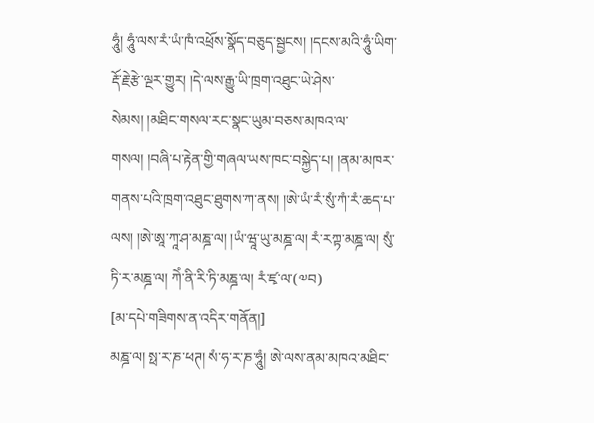ཧཱུཾ། ཧཱུཾ་ལས་རཾ་ཡཾ་ཁཾ་འཕྲོས་སྣོད་བཅུད་སྦྱངས། །དངས་མའི་ཧཱུཾ་ཡིག་རྡོ་རྗེ་རྩེ་ལྔར་གྱུར། །དེ་ལས་རྒྱུ་ཡི་ཁྲག་འཐུང་ཡེ་ཤེས་སེམས། །མཐིང་གསལ་རང་སྣང་ཡུམ་བཅས་མཁའ་ལ་གསལ། །བཞི་པ་རྟེན་གྱི་གཞལ་ཡས་ཁང་བསྐྱེད་པ། །ནམ་མཁར་གནས་པའི་ཁྲག་འཐུང་ཐུགས་ཀ་ནས། །ཨེ་ཡཾ་རཾ་སུཾ་ཀཾ་རཾ་ཆད་པ་ལས། །ཨེ་ཨཱ་ཀཱ་ཤ་མཎྜ་ལ། །ཡཾ་ཝཱ་ཡུ་མཎྜ་ལ། རཾ་རཀྟ་མཎྜ་ལ། སུཾ་ཏི་ར་མཎྜ་ལ། ཀེཾ་ནི་རི་ཏི་མཎྜ་ལ། རཾ་ཛྭ་ལ་(༧བ)
[མ་དཔེ་གཟིགས་ན་འདིར་གནོན།]
མཎྜ་ལ། སྥ་ར་ཎ་ཕཊ། སཾ་ཧ་ར་ཎ་ཧཱུཾ། ཨེ་ལས་ནམ་མཁའ་མཐིང་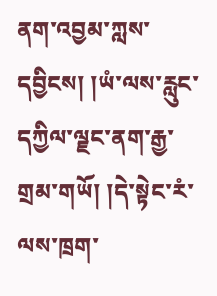ནག་འབྱམ་ཀླས་དབྱིངས། །ཡཾ་ལས་རླུང་དཀྱིལ་ལྗང་ནག་རྒྱ་གྲམ་གཡོ། །དེ་སྟེང་རཾ་ལས་ཁྲག་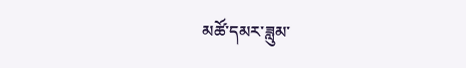མཚོ་དམར་ཟླུམ་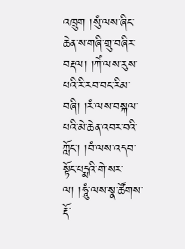འཁྲུག །སུཾ་ལས་ཞིང་ཆེན་ས་གཞི་གྲུ་བཞིར་བརྡལ། །ཀེཾ་ལས་རུས་པའི་རི་རབ་བང་རིམ་བཞི། །རཾ་ལས་བསྐལ་པའི་མེ་ཆེན་འབར་བའི་ཀློང་། །བཾ་ལས་འདབ་སྟོང་པདྨའི་གེ་སར་ལ། །ཧཱུཾ་ལས་སྣ་ཚོགས་རྡོ་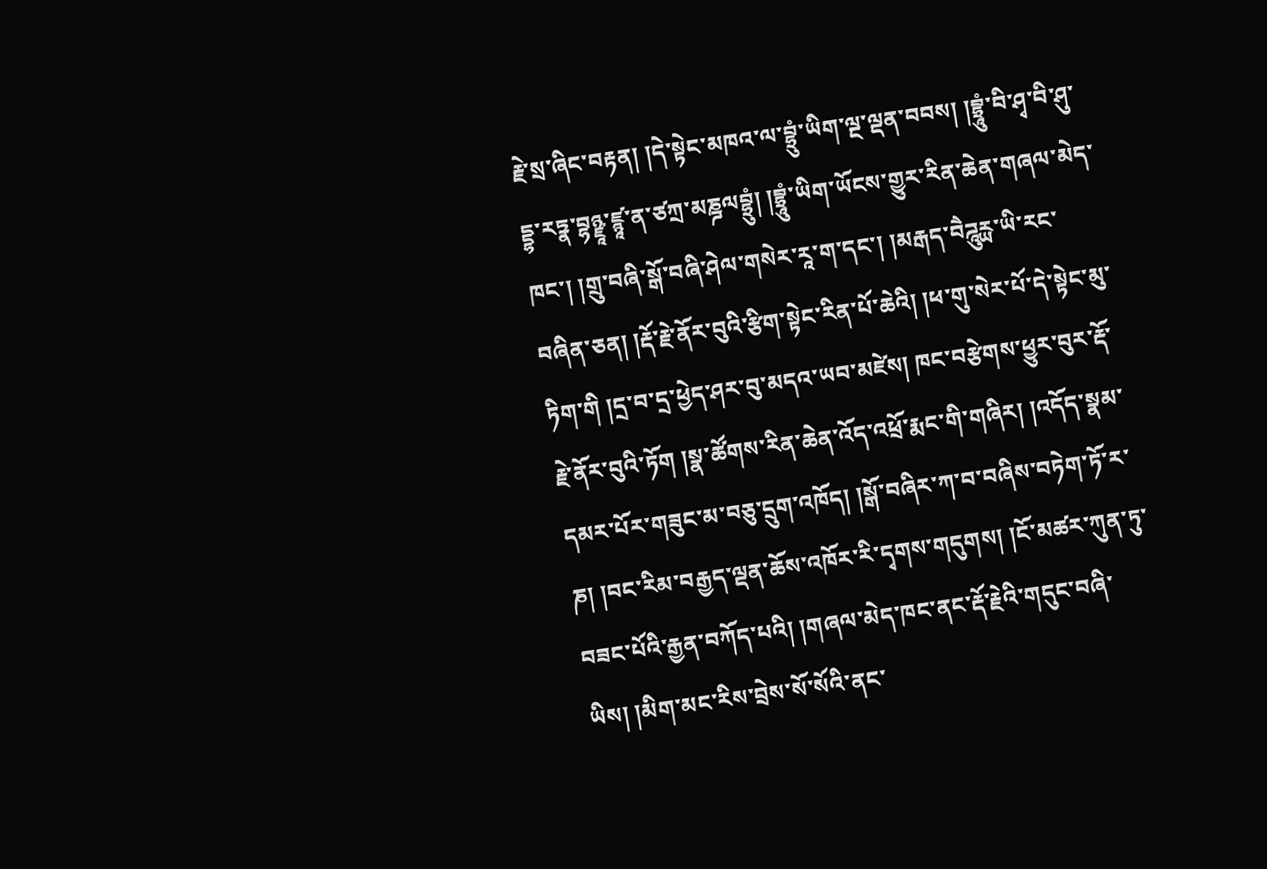རྗེ་སྲ་ཞིང་བརྟན། །དེ་སྟེང་མཁའ་ལ་བྷྲུཾ་ཡིག་ལྔ་ལྡན་བབས། །བྷྲཱུཾ་བི་ཤྭ་བི་ཤུ་དྡྷ་རཏྣ་བྷཉྫཱ་ཛྙཱ་ན་ཙཀྲ་མཎྜལབྷྲུཾ། །བྷྲཱུཾ་ཡིག་ཡོངས་གྱུར་རིན་ཆེན་གཞལ་མེད་ཁང་། །གྲུ་བཞི་སྒོ་བཞི་ཤེལ་གསེར་རཱ་ག་དང་། །མརྒད་བཻཌཱུཪྻ་ཡི་རང་བཞིན་ཅན། །རྡོ་རྗེ་ནོར་བུའི་རྩིག་སྟེང་རིན་པོ་ཆེའི། །ཕ་གུ་སེར་པོ་དེ་སྟེང་མུ་ཏིག་གི །དྲ་བ་དྲ་ཕྱེད་ཤར་བུ་མདའ་ཡབ་མཛེས། ཁང་བརྩེགས་ཕྱུར་བུར་རྡོ་རྗེ་ནོར་བུའི་ཏོག །སྣ་ཚོགས་རིན་ཆེན་འོད་འཕྲོ་རྨང་གི་གཞིར། །འདོད་སྣམ་དམར་པོར་གཟུང་མ་བཅུ་དྲུག་འཁོད། །སྒོ་བཞིར་ཀ་བ་བཞིས་བཏེག་ཏོ་ར་ཎ། །བང་རིམ་བརྒྱད་ལྡན་ཆོས་འཁོར་རི་དྭགས་གདུགས། །ངོ་མཚར་ཀུན་ཏུ་བཟང་པོའི་རྒྱན་བཀོད་པའི། །གཞལ་མེད་ཁང་ནང་རྡོ་རྗེའི་གདུང་བཞི་ཡིས། །མིག་མང་རིས་བྲེས་སོ་སོའི་ནང་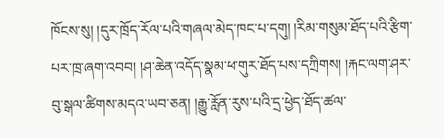ཁོངས་སུ། །དུར་ཁྲོད་རོལ་པའི་གཞལ་མེད་ཁང་པ་དགུ། །རིམ་གསུམ་ཐོད་པའི་རྩིག་པར་ཁྲ་ཞག་འབབ། །ཤ་ཆེན་འདོད་སྣམ་ཕ་གུར་ཐོད་པས་དཀྲིགས། །རྐང་ལག་ཤར་བུ་སྒལ་ཚིགས་མདའ་ཡབ་ཅན། །རྒྱུ་རློན་རུས་པའི་དྲ་ཕྱེད་ཐོད་ཚལ་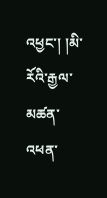འཕྱང་། །མི་རོའི་རྒྱལ་མཚན་འཕན་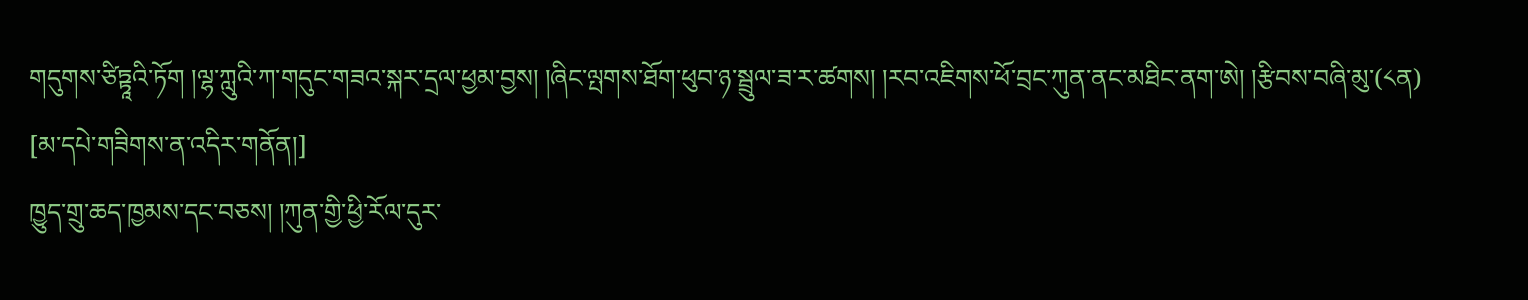གདུགས་ཙིཏྟཱའི་ཏོག །ལྷ་ཀླུའི་ཀ་གདུང་གཟའ་སྐར་དྲལ་ཕྱམ་བྱས། །ཞིང་ལྤགས་ཐོག་ཕུབ་ཉ་སྦྲུལ་ཟ་ར་ཚགས། །རབ་འཇིགས་ཕོ་བྲང་ཀུན་ནང་མཐིང་ནག་ཨེ། །རྩིབས་བཞི་མུ་(༨ན)
[མ་དཔེ་གཟིགས་ན་འདིར་གནོན།]
ཁྱུད་གྲུ་ཆད་ཁྱམས་དང་བཅས། །ཀུན་གྱི་ཕྱི་རོལ་དུར་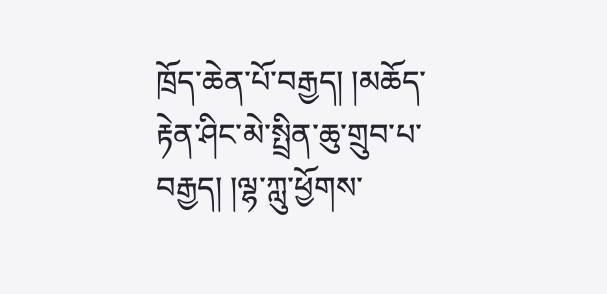ཁྲོད་ཆེན་པོ་བརྒྱད། །མཆོད་རྟེན་ཤིང་མེ་སྤྲིན་ཆུ་གྲུབ་པ་བརྒྱད། །ལྷ་ཀླུ་ཕྱོགས་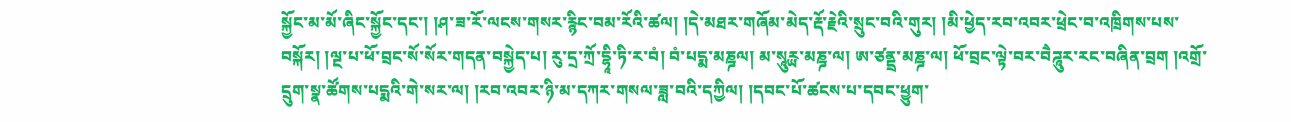སྐྱོང་མ་མོ་ཞིང་སྐྱོང་དང་། །ཤ་ཟ་རོ་ལངས་གསར་རྙིང་བམ་རོའི་ཚལ། །དེ་མཐར་གཞོམ་མེད་རྡོ་རྗེའི་སྲུང་བའི་གུར། །མི་ཕྱེད་རབ་འབར་ཕྲེང་བ་འཁྲིགས་པས་བསྐོར། །ལྔ་པ་ཕོ་བྲང་སོ་སོར་གདན་བསྐྱེད་པ། རུ་དྲ་ཀྲོ་དྷཱི་ཏི་ར་བཾ། བཾ་པདྨ་མཎྜལ། མ་སཱུཪྻ་མཎྜ་ལ། ཨ་ཙནྡྲ་མཎྜ་ལ། ཕོ་བྲང་ལྟེ་བར་བཻཌཱུར་རང་བཞིན་བྲག །འགྲོ་དྲུག་སྣ་ཚོགས་པདྨའི་གེ་སར་ལ། །རབ་འབར་ཉི་མ་དཀར་གསལ་ཟླ་བའི་དཀྱིལ། །དབང་པོ་ཚངས་པ་དབང་ཕྱུག་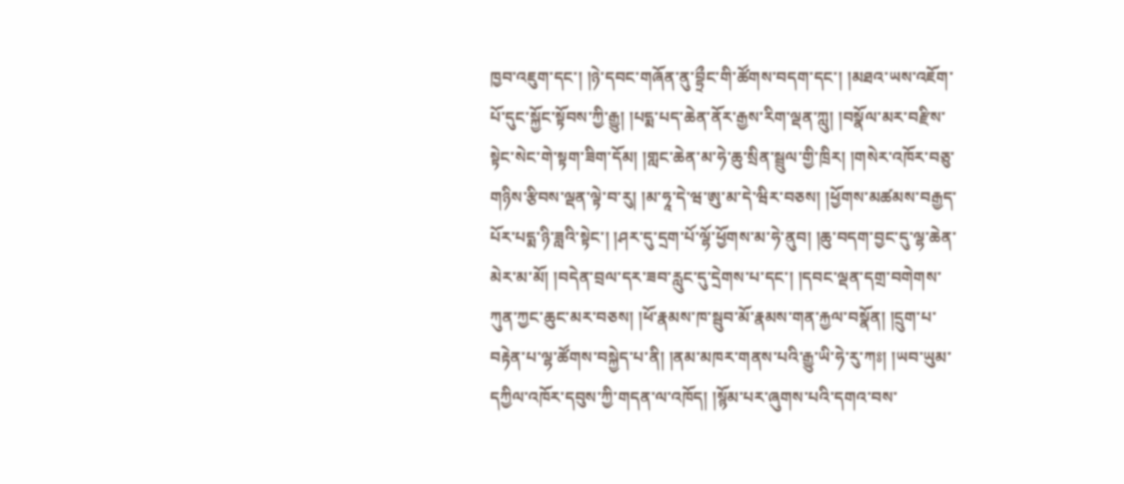ཁྱབ་འཇུག་དང་། །ཉེ་དབང་གཞོན་ནུ་བྷྲྀང་གི་ཚོགས་བདག་དང་། །མཐའ་ཡས་འཇོག་པོ་དུང་སྐྱོང་སྟོབས་ཀྱི་རྒྱུ། །པདྨ་པད་ཆེན་ནོར་རྒྱས་རིག་ལྡན་ཀླུ། །བསྣོལ་མར་བརྫིས་སྟེང་སེང་གེ་སྟག་ཟིག་དོམ། །གླང་ཆེན་མ་ཧེ་ཆུ་སྲིན་སྦྲུལ་གྱི་ཁྲིར། །གསེར་འཁོར་བཅུ་གཉིས་རྩིབས་ལྡན་ལྟེ་བ་རུ། །མ་ཧཱ་དེ་ཝ་ཨུ་མ་དེ་ཝིར་བཅས། །ཕྱོགས་མཚམས་བརྒྱད་པོར་པདྨ་ཉི་ཟླའི་སྟེང་། །ཤར་དུ་དྲག་པོ་ལྷོ་ཕྱོགས་མ་ཧེ་ནུབ། །ཆུ་བདག་བྱང་དུ་ལྷ་ཆེན་མེར་མ་མོ། །བདེན་བྲལ་དར་ཟབ་རླུང་དུ་དྲེགས་པ་དང་། །དབང་ལྡན་དགྲ་བགེགས་ཀུན་ཀྱང་ཆུང་མར་བཅས། །ཕོ་རྣམས་ཁ་སྦུབ་མོ་རྣམས་གན་རྐྱལ་བསྣོན། །དྲུག་པ་བརྟེན་པ་ལྷ་ཚོགས་བསྐྱེད་པ་ནི། །ནམ་མཁར་གནས་པའི་རྒྱུ་ཡི་ཧེ་རུ་ཀཿ། །ཡབ་ཡུམ་དཀྱིལ་འཁོར་དབུས་ཀྱི་གདན་ལ་འཁོད། །སྙོམ་པར་ཞུགས་པའི་དགའ་བས་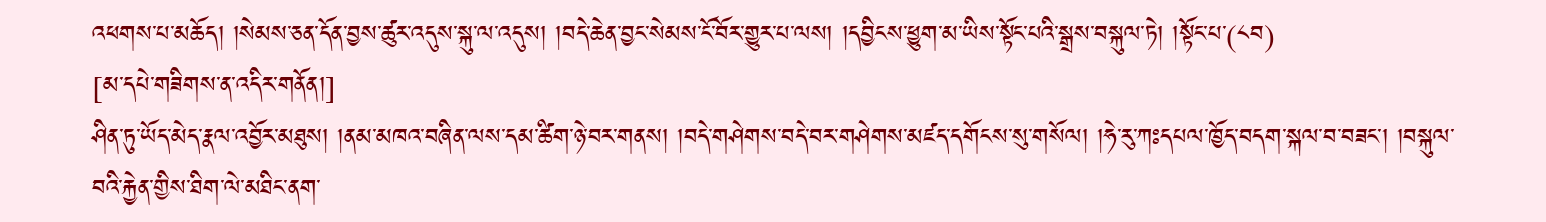འཕགས་པ་མཆོད། །སེམས་ཅན་དོན་བྱས་ཚུར་འདུས་སྐུ་ལ་འདུས། །བདེ་ཆེན་བྱང་སེམས་ངོ་བོར་གྱུར་པ་ལས། །དབྱིངས་ཕྱུག་མ་ཡིས་སྟོང་པའི་སྒྲས་བསྐུལ་ཏེ། །སྟོང་པ་(༨བ)
[མ་དཔེ་གཟིགས་ན་འདིར་གནོན།]
ཤིན་ཏུ་ཡོད་མེད་རྣལ་འབྱོར་མཐུས། །ནམ་མཁའ་བཞིན་ལས་དམ་ཚིག་ཉེ་བར་གནས། །བདེ་གཤེགས་བདེ་བར་གཤེགས་མཛད་དགོངས་སུ་གསོལ། །ཧེ་རུ་ཀཿདཔལ་ཁྱོད་བདག་སྐལ་བ་བཟང་། །བསྐུལ་བའི་རྐྱེན་གྱིས་ཐིག་ལེ་མཐིང་ནག་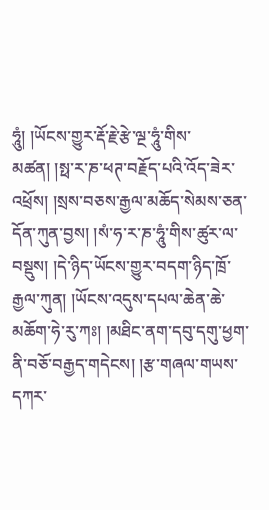ཧཱུཾ། །ཡོངས་གྱུར་རྡོ་རྗེ་རྩེ་ལྔ་ཧཱུཾ་གིས་མཚན། །སྥ་ར་ཎ་ཕཊ་བརྗོད་པའི་འོད་ཟེར་འཕྲོས། །སྲས་བཅས་རྒྱལ་མཆོད་སེམས་ཅན་དོན་ཀུན་བྱས། །སཾ་ཧ་ར་ཎ་ཧཱུཾ་གིས་ཚུར་ལ་བསྡུས། །དེ་ཉིད་ཡོངས་གྱུར་བདག་ཉིད་ཁྲོ་རྒྱལ་ཀུན། །ཡོངས་འདུས་དཔལ་ཆེན་ཆེ་མཆོག་ཧེ་རུ་ཀཿ། །མཐིང་ནག་དབུ་དགུ་ཕྱག་ནི་བཅོ་བརྒྱད་གདེངས། །རྩ་གཞལ་གཡས་དཀར་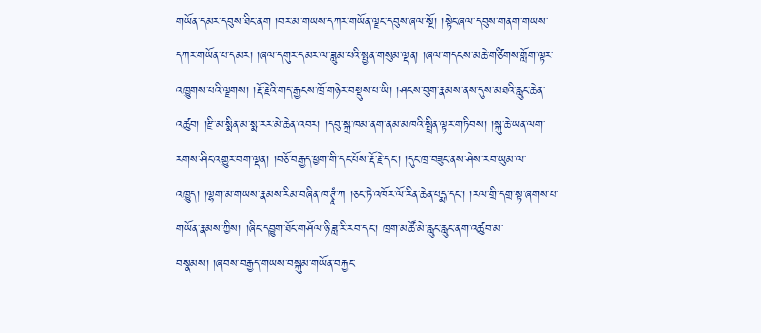གཡོན་དམར་དབུས་ཐིང་ནག །བར་མ་གཡས་དཀར་གཡོན་ལྗང་དབུས་ཞལ་སྔོ། །སྟེང་ཞལ་དབུས་གནག་གཡས་དཀར་གཡོན་པ་དམར། །ཞལ་དགུར་དམར་ལ་ཟླུམ་པའི་སྤྱན་གསུམ་ལྡན། །ཞལ་གདངས་མཆེ་གཙིགས་གློག་ལྟར་འཁྱུགས་པའི་ལྗགས། །རྡོ་རྗེའི་གད་རྒྱངས་ཁྲོ་གཉེར་བསྡུས་པ་ཡི། །ཤངས་བུག་རྣམས་ནས་དུས་མཐའི་རླུང་ཆེན་འཚུབ། །རྫི་མ་སྨིན་མ་སྨ་རར་མེ་ཆེན་འབར། །དབུ་སྐྲ་ཁམ་ནག་ནམ་མཁའི་སྤྲིན་ལྟར་གཏིབས། །སྐུ་ཆེ་ཡན་ལག་རགས་ཤིང་འགྱུར་བག་ལྡན། །བཅོ་བརྒྱད་ཕྱག་གི་དང་པོས་རྡོ་རྗེ་དང་། །དུང་ཁྲ་བཟུང་ནས་ཤེས་རབ་ཡུམ་ལ་འཁྱུད། །ལྷག་མ་གཡས་རྣམས་རིམ་བཞིན་ཁ་ཊྭཱཾ་ཀ །ཅང་ཏེ་འཁོར་ལོ་རིན་ཆེན་པདྨ་དང་། །རལ་གྲི་དགྲ་སྟ་ཞགས་པ་གཡོན་རྣམས་ཀྱིས། །ཞིང་དབྱུག་ཐོང་གཤོལ་ཉི་ཟླ་རི་རབ་དང་། ཁྲག་མཚོ་མེ་རླུང་རླུང་ནག་འཚུབ་མ་བསྣམས། །ཞབས་བརྒྱད་གཡས་བསྐུམ་གཡོན་བརྐྱང་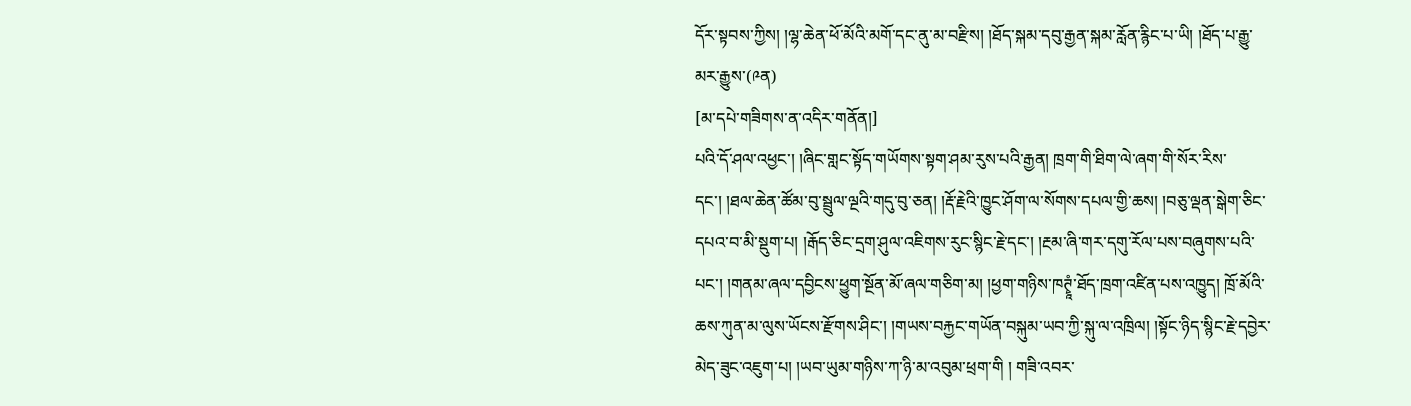དོར་སྟབས་ཀྱིས། །ལྷ་ཆེན་ཕོ་མོའི་མགོ་དང་ནུ་མ་བརྫིས། །ཐོད་སྐམ་དབུ་རྒྱན་སྐམ་རློན་རྙིང་པ་ཡི། །ཐོད་པ་རྒྱུ་མར་རྒྱུས་(༩ན)
[མ་དཔེ་གཟིགས་ན་འདིར་གནོན།]
པའི་དོ་ཤལ་འཕྱང་། །ཞིང་གླང་སྟོད་གཡོགས་སྟག་ཤམ་རུས་པའི་རྒྱན། ཁྲག་གི་ཐིག་ལེ་ཞག་གི་སོར་རིས་དང་། །ཐལ་ཆེན་ཚོམ་བུ་སྦྲུལ་ལྔའི་གདུ་བུ་ཅན། །རྡོ་རྗེའི་ཁྱུང་ཤོག་ལ་སོགས་དཔལ་གྱི་ཆས། །བཅུ་ལྡན་སྒེག་ཅིང་དཔའ་བ་མི་སྡུག་པ། །རྒོད་ཅིང་དྲག་ཤུལ་འཇིགས་རུང་སྙིང་རྗེ་དང་། །རྔམ་ཞི་གར་དགུ་རོལ་པས་བཞུགས་པའི་པང་། །གནམ་ཞལ་དབྱིངས་ཕྱུག་སྔོན་མོ་ཞལ་གཅིག་མ། །ཕྱག་གཉིས་ཁཊྭཱཾ་ཐོད་ཁྲག་འཛིན་པས་འཁྱུད། ཁྲོ་མོའི་ཆས་ཀུན་མ་ལུས་ཡོངས་རྫོགས་ཤིང་། །གཡས་བརྐྱང་གཡོན་བསྐུམ་ཡབ་ཀྱི་སྐུ་ལ་འཁྲིལ། །སྟོང་ཉིད་སྙིང་རྗེ་དབྱེར་མེད་ཟུང་འཇུག་པ། །ཡབ་ཡུམ་གཉིས་ཀ་ཉི་མ་འབུམ་ཕྲག་གི ། གཟི་འབར་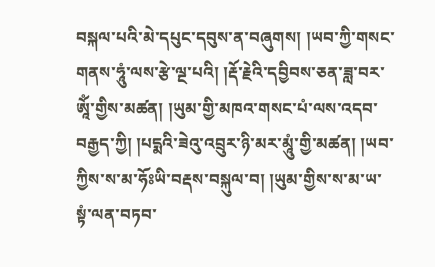བསྐལ་པའི་མེ་དཔུང་དབུས་ན་བཞུགས། །ཡབ་ཀྱི་གསང་གནས་ཧཱུཾ་ལས་རྩེ་ལྔ་པའི། །རྡོ་རྗེའི་དབྱིབས་ཅན་ཟླ་བར་ཨཱོཾ་གྱིས་མཚན། །ཡུམ་གྱི་མཁའ་གསང་པཾ་ལས་འདབ་བརྒྱད་ཀྱི། །པདྨའི་ཟེའུ་འབྲུར་ཉི་མར་མཱུཾ་གྱི་མཚན། །ཡབ་ཀྱིས་ས་མ་ཧོཿཡི་བརྡས་བསྐུལ་བ། །ཡུམ་གྱིས་ས་མ་ཡ་སྟཾ་ལན་བཏབ་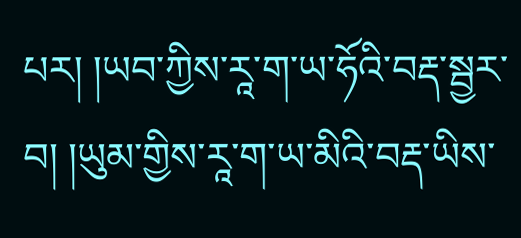པར། །ཡབ་ཀྱིས་རཱ་ག་ཡ་ཧོའི་བརྡ་སྦྱར་བ། །ཡུམ་གྱིས་རཱ་ག་ཡ་མིའི་བརྡ་ཡིས་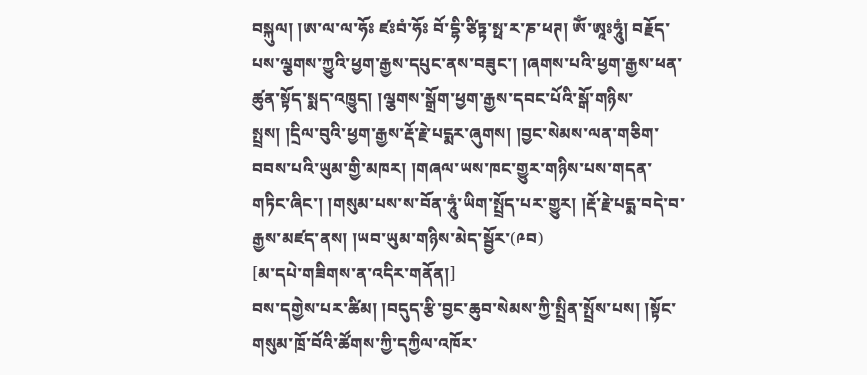བསྐུལ། །ཨ་ལ་ལ་ཧོཿ ཛཿབཾ་ཧོཿ བོ་དྷི་ཙིཏྟ་སྥ་ར་ཎ་ཕཊ། ཨོཾ་ཨཱཿཧཱུཾ། བརྗོད་པས་ལྕགས་ཀྱུའི་ཕྱག་རྒྱས་དཔུང་ནས་བཟུང་། །ཞགས་པའི་ཕྱག་རྒྱས་ཕན་ཚུན་སྟོད་སྨད་འཁྱུད། །ལྕགས་སྒྲོག་ཕྱག་རྒྱས་དབང་པོའི་སྒོ་གཉིས་སྤྲས། །དྲིལ་བུའི་ཕྱག་རྒྱས་རྡོ་རྗེ་པདྨར་ཞུགས། །བྱང་སེམས་ལན་གཅིག་བབས་པའི་ཡུམ་གྱི་མཁར། །གཞལ་ཡས་ཁང་གྱུར་གཉིས་པས་གདན་གཏིང་ཞིང་། །གསུམ་པས་ས་བོན་ཧཱུཾ་ཡིག་སྤྲོད་པར་གྱུར། །རྡོ་རྗེ་པདྨ་བདེ་བ་རྒྱས་མཛད་ནས། །ཡབ་ཡུམ་གཉིས་མེད་སྦྱོར་(༩བ)
[མ་དཔེ་གཟིགས་ན་འདིར་གནོན།]
བས་དགྱེས་པར་ཚིམ། །བདུད་རྩི་བྱང་ཆུབ་སེམས་ཀྱི་སྤྲིན་སྤྲོས་པས། །སྟོང་གསུམ་ཁྲོ་བོའི་ཚོགས་ཀྱི་དཀྱིལ་འཁོར་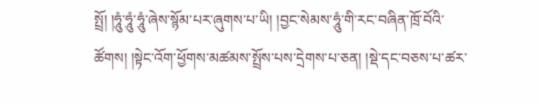སྤྲོ། །ཧཱུཾ་ཧཱུཾ་ཧཱུཾ་ཞེས་སྙོམ་པར་ཞུགས་པ་ཡི། །བྱང་སེམས་ཧཱུཾ་གི་རང་བཞིན་ཁྲོ་བོའི་ཚོགས། །སྟེང་འོག་ཕྱོགས་མཚམས་སྤྲོས་པས་དྲེགས་པ་ཅན། །སྡེ་དང་བཅས་པ་ཚར་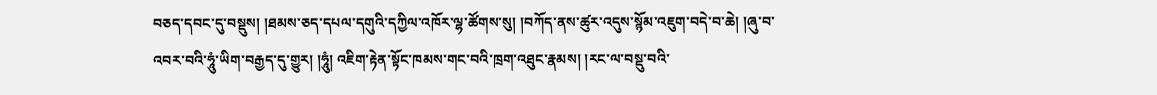བཅད་དབང་དུ་བསྡུས། །ཐམས་ཅད་དཔལ་དགུའི་དཀྱིལ་འཁོར་ལྷ་ཚོགས་སུ། །བཀོད་ནས་ཚུར་འདུས་སྙོམ་འཇུག་བདེ་བ་ཆེ། །ཞུ་བ་འབར་བའི་ཧཱུཾ་ཡིག་བརྒྱད་དུ་གྱུར། །ཧཱུཾ། འཇིག་རྟེན་སྟོང་ཁམས་གང་བའི་ཁྲག་འཐུང་རྣམས། །རང་ལ་བསྡུ་བའི་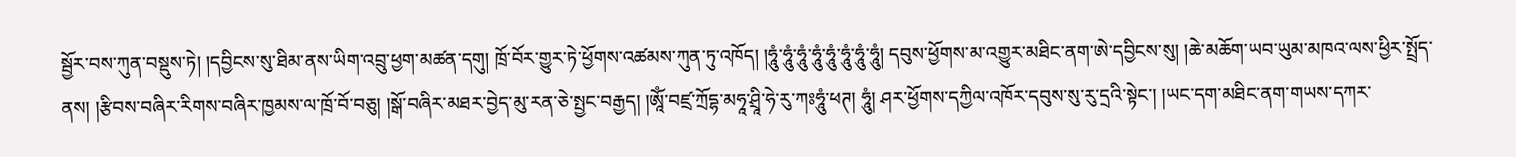སྦྱོར་བས་ཀུན་བསྡུས་ཏེ། །དབྱིངས་སུ་ཐིམ་ནས་ཡིག་འབྲུ་ཕྱག་མཚན་དགུ། ཁྲོ་བོར་གྱུར་ཏེ་ཕྱོགས་འཚམས་ཀུན་ཏུ་འཁོད། །ཧཱུཾ་ཧཱུཾ་ཧཱུཾ་ཧཱུཾ་ཧཱུཾ་ཧཱུཾ་ཧཱུཾ་ཧཱུཾ། དབུས་ཕྱོགས་མ་འགྱུར་མཐིང་ནག་ཨེ་དབྱིངས་སུ། །ཆེ་མཆོག་ཡབ་ཡུམ་མཁའ་ལས་ཕྱིར་སྤྲོད་ནས། །རྩིབས་བཞིར་རིགས་བཞིར་ཁྱམས་ལ་ཁྲོ་བོ་བཅུ། །སྒོ་བཞིར་མཐར་བྱེད་མུ་རན་ཅེ་སྤྱང་བརྒྱད། །ཨཱོཾ་བཛྲ་ཀྲོདྷ་མཧཱ་ཤྲཱི་ཧེ་རུ་ཀཿཧཱུཾ་ཕཊ། ཧཱུཾ། ཤར་ཕྱོགས་དཀྱིལ་འཁོར་དབུས་སུ་རུ་དྲའི་སྟེང་། །ཡང་དག་མཐིང་ནག་གཡས་དཀར་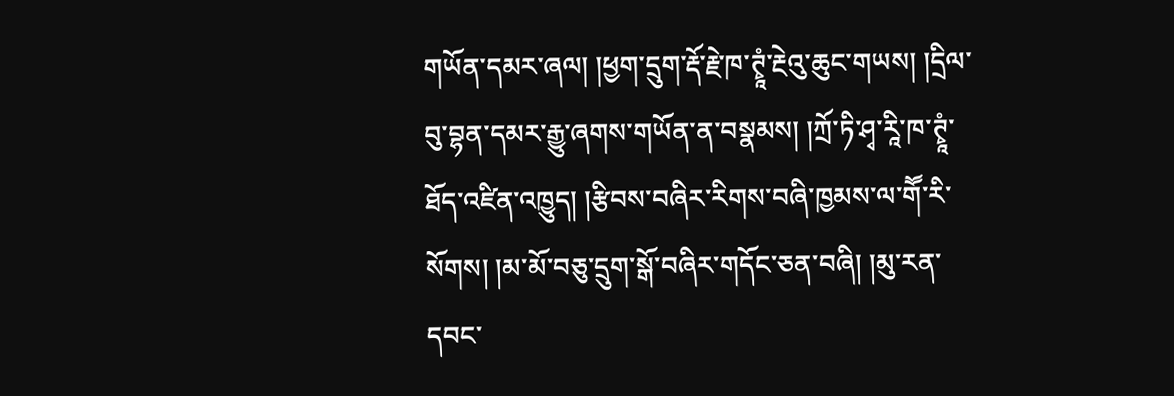གཡོན་དམར་ཞལ། །ཕྱག་དྲུག་རྡོ་རྗེ་ཁ་ཊྭཱཾ་རྔེའུ་ཆུང་གཡས། །དྲིལ་བུ་བྷན་དམར་རྒྱུ་ཞགས་གཡོན་ན་བསྣམས། །ཀྲོ་ཏི་ཤྭ་རཱི་ཁ་ཊྭཱཾ་ཐོད་འཛིན་འཁྱུད། །རྩིབས་བཞིར་རིགས་བཞི་ཁྱམས་ལ་གཽ་རི་སོགས། །མ་མོ་བཅུ་དྲུག་སྒོ་བཞིར་གདོང་ཅན་བཞི། །མུ་རན་དབང་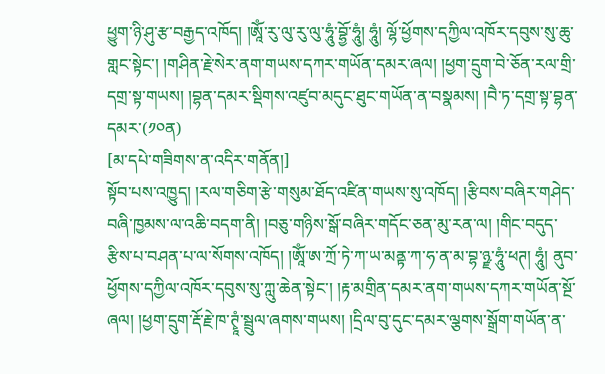ཕྱུག་ཉི་ཤུ་རྩ་བརྒྱད་འཁོད། །ཨཱོཾ་རུ་ལུ་རུ་ལུ་ཧཱུཾ་བྷྱོ་ཧཱུཾ། ཧཱུཾ། ལྷོ་ཕྱོགས་དཀྱིལ་འཁོར་དབུས་སུ་ཆུ་གླང་སྟེང་། །གཤིན་རྗེ་སེར་ནག་གཡས་དཀར་གཡོན་དམར་ཞལ། །ཕྱག་དྲུག་བེ་ཅོན་རལ་གྲི་དགྲ་སྟ་གཡས། །བྷན་དམར་སྡིགས་འཛུབ་མདུང་ཐུང་གཡོན་ན་བསྣམས། །བཻ་ཏ་དགྲ་སྟ་བྷན་དམར་(༡༠ན)
[མ་དཔེ་གཟིགས་ན་འདིར་གནོན།]
སྟོབ་པས་འཁྱུད། །རལ་གཅིག་རྩེ་གསུམ་ཐོད་འཛིན་གཡས་སུ་འཁོད། །རྩིབས་བཞིར་གཤེད་བཞི་ཁྱམས་ལ་འཆི་བདག་ནི། །བཅུ་གཉིས་སྒོ་བཞིར་གདོང་ཅན་མུ་རན་ལ། །གིང་བདུད་རྩིས་པ་བཤན་པ་ལ་སོགས་འཁོད། །ཨཱོཾ་ཨ་ཀྲོ་ཏེ་ཀ་ཡ་མནྟ་ཀ་ཧ་ན་མ་བྷ་ཉྫ་ཧཱུཾ་ཕཊ། ཧཱུཾ། ནུབ་ཕྱོགས་དཀྱིལ་འཁོར་དབུས་སུ་ཀླུ་ཆེན་སྟེང་། །རྟ་མགྲིན་དམར་ནག་གཡས་དཀར་གཡོན་སྔོ་ཞལ། །ཕྱག་དྲུག་རྡོ་རྗེ་ཁ་ཊྭཱཾ་སྦྲུལ་ཞགས་གཡས། །དྲིལ་བུ་དུང་དམར་ལྕགས་སྒྲོག་གཡོན་ན་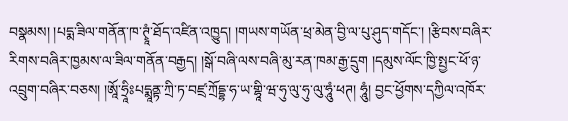བསྣམས། །པདྨ་ཟིལ་གནོན་ཁ་ཊྭཱཾ་ཐོད་འཛིན་འཁྱུད། །གཡས་གཡོན་ཕྲ་མེན་བྱི་ལ་པུ་ཤུད་གདོང་། །རྩིབས་བཞིར་རིགས་བཞིར་ཁྱམས་ལ་ཟིལ་གནོན་བརྒྱད། །སྒོ་བཞི་ལས་བཞི་མུ་རན་ཁམ་རྒྱ་དྲུག །དམུས་ལོང་ཁྱི་སྤྱང་ཕོ་ཉ་འབྲུག་བཞིར་བཅས། །ཨཱོ་ཧྲཱིཿཔདྨཱནྟ་ཀྲི་ཏ་བཛྲ་ཀྲོདྡྷ་ཧ་ཡ་གྷཱི་ཝ་ཧུ་ལུ་ཧུ་ལུ་ཧཱུཾ་ཕཊ། ཧཱུཾ། བྱང་ཕྱོགས་དཀྱིལ་འཁོར་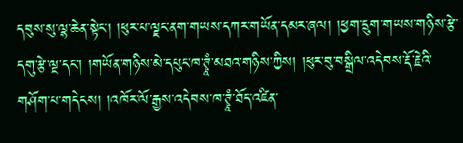དབུས་སུ་ལྷ་ཆེན་སྟེང་། །ཕུར་པ་ལྗང་ནག་གཡས་དཀར་གཡོན་དམར་ཞལ། །ཕྱག་དྲུག་གཡས་གཉིས་རྩེ་དགུ་རྩེ་ལྔ་དང་། །གཡོན་གཉིས་མེ་དཔུང་ཁ་ཊྭཱཾ་མཐའ་གཉིས་ཀྱིས། །ཕུར་བུ་བསྒྲིལ་འདེབས་རྡོ་རྗེའི་གཤོག་པ་གདེངས། །འཁོར་ལོ་རྒྱས་འདེབས་ཁ་ཊྭཱཾ་ཐོད་འཛིན་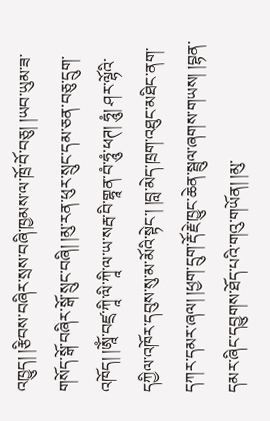འཁྱུད། །རྩིབས་བཞིར་སྲས་བཞི་ཁྱམས་ལ་ཁྲོ་བོ་བཅུ། །ཡབ་ཡུམ་ཟ་གསོད་སྒོ་བཞིར་སྒོ་སྲུང་བཞི། །མུ་རན་ཕུར་སྲུང་དམ་ཅན་བཅུ་དྲུག་འཁོད། །ཨཱོཾ་བཛྲ་ཀཱི་ལི་ཀཱི་ལ་ཡ་སརྦ་བི་གྷཱན་བཾ་ཧཱུཾ་ཕཊ། ཧཱུཾ། ཤར་ལྷོའི་དཀྱིལ་འཁོར་དབུས་སུ་མ་མོའི་སྟེང་། །བླ་མེད་ཁྲག་འཐུང་མཐིང་ནག་དཀར་དམར་ཞལ། །ཕྱག་དྲུག་རྡོ་རྗེ་ཁྱུང་ཆེན་སྦྲུལ་ཞགས་གཡས། །བྷན་དམར་ཞིང་དབྱུགས་ཐོད་པའི་གའུ་གཡོན། །མུ་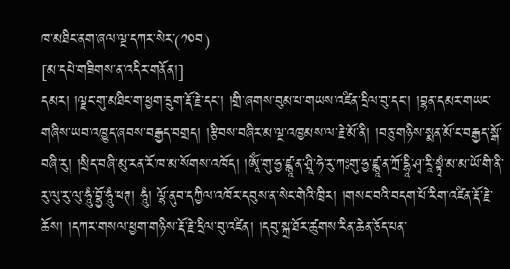ཁ་མཐིང་ནག་ཞལ་ལྔ་དཀར་སེར་(༡༠བ)
[མ་དཔེ་གཟིགས་ན་འདིར་གནོན།]
དམར། །ལྗང་གུ་མཐིང་ག་ཕྱག་དྲུག་རྡོ་རྗེ་དང་། །གྲི་ཞགས་བུམ་པ་གཡས་འཛིན་དྲིལ་བུ་དང་། །བྷན་དམར་གཡང་གཞིས་ཡབ་འཁྱུད་ཞབས་བརྒྱད་བགྲད། །རྩིབས་བཞིར་མ་ལྔ་འཁྱམས་ལ་རྗེ་མོ་ནི། །བཅུ་གཉིས་སྨན་མོ་ང་བརྒྱད་སྒོ་བཞི་རུ། །སྲིད་བཞི་མུ་རན་རོ་ཁ་མ་སོགས་འཁོད། །ཨཱོཾ་གུ་ཧྱ་ཛྙཱ་ན་ཤྲཱི་ཧེ་རུ་ཀཿགུ་ཧྱ་ཛྙཱ་ན་ཀྲོ་དྷཱི་ཤྭ་རཱི་སྟྭཾ་མ་མ་ཡོ་གི་ནི་རུ་ལུ་རུ་ལུ་ཧཱུཾ་བྷྱོ་ཧཱུཾ་ཕཊ། ཧཱུཾ། ལྷོ་ནུབ་དཀྱིལ་འཁོར་དབུས་ན་སེང་གེའི་ཁྲིར། །གསང་བའི་བདག་པོ་རིག་འཛིན་རྡོ་རྗེ་ཆོས། །དཀར་གསལ་ཕྱག་གཉིས་རྡོ་རྗེ་དྲིལ་བུ་འཛིན། །དབུ་སྐྲ་ཐོར་ཚུགས་རིན་ཆེན་ཅོད་པན་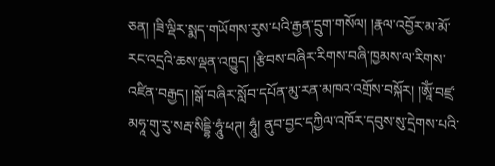ཅན། །ཟི་ལྡིར་སྨད་གཡོགས་རུས་པའི་རྒྱན་དྲུག་གསོལ། །རྣལ་འབྱོར་མ་མོ་རང་འདྲའི་ཆས་ལྡན་འཁྱུད། །རྩིབས་བཞིར་རིགས་བཞི་ཁྱམས་ལ་རིགས་འཛིན་བརྒྱད། །སྒོ་བཞིར་སློབ་དཔོན་མུ་རན་མཁའ་འགྲོས་བསྐོར། །ཨཱོཾ་བཛྲ་མཧཱ་གུ་རུ་སརྦ་སིདྡྷི་ཧཱུཾ་ཕཊ། ཧཱུཾ། ནུབ་བྱང་དཀྱིལ་འཁོར་དབུས་སུ་དྲེགས་པའི་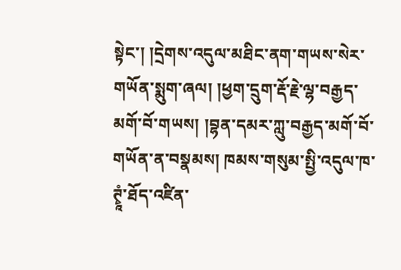སྟེང་། །དྲེགས་འདུལ་མཐིང་ནག་གཡས་སེར་གཡོན་སྨུག་ཞལ། །ཕྱག་དྲུག་རྡོ་རྗེ་ལྷ་བརྒྱད་མགོ་བོ་གཡས། །བྷན་དམར་ཀླུ་བརྒྱད་མགོ་བོ་གཡོན་ན་བསྣམས། ཁམས་གསུམ་སྤྱི་འདུལ་ཁ་ཊྭཱཾ་ཐོད་འཛིན་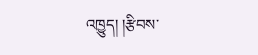འཁྱུད། །རྩིབས་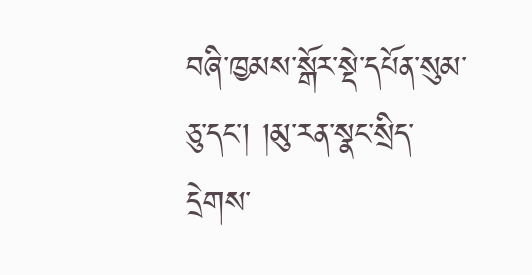བཞི་ཁྱམས་སྒོར་སྡེ་དཔོན་སུམ་ཅུ་དང་། །མུ་རན་སྣང་སྲིད་དྲེགས་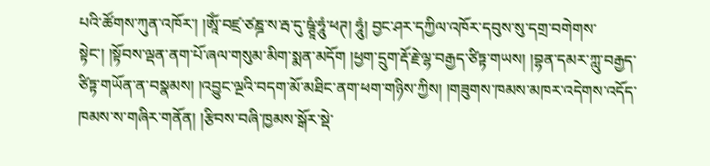པའི་ཚོགས་ཀུན་འཁོར་། །ཨཱོཾ་བཛྲ་ཙཎྜ་ས་རྦ་དུ་ཥྚཱཾ་ཧཱུཾ་ཕཊ། ཧཱུཾ། བྱང་ཤར་དཀྱིལ་འཁོར་དབུས་སུ་དགྲ་བགེགས་སྟེང་། །སྟོབས་ལྡན་ནག་པོ་ཞལ་གསུམ་མིག་སྨན་མདོག །ཕྱག་དྲུག་རྡོ་རྗེ་ལྷ་བརྒྱད་ཙིཏྟ་གཡས། །བྷན་དམར་ཀླུ་བརྒྱད་ཙིཏྟ་གཡོན་ན་བསྣམས། །འབྱུང་ལྔའི་བདག་མོ་མཐིང་ནག་ཕག་གཉིས་ཀྱིས། །གཟུགས་ཁམས་མཁར་འདེགས་འདོད་ཁམས་ས་གཞིར་གནོན། །རྩིབས་བཞི་ཁྱམས་སྒོར་སྡེ་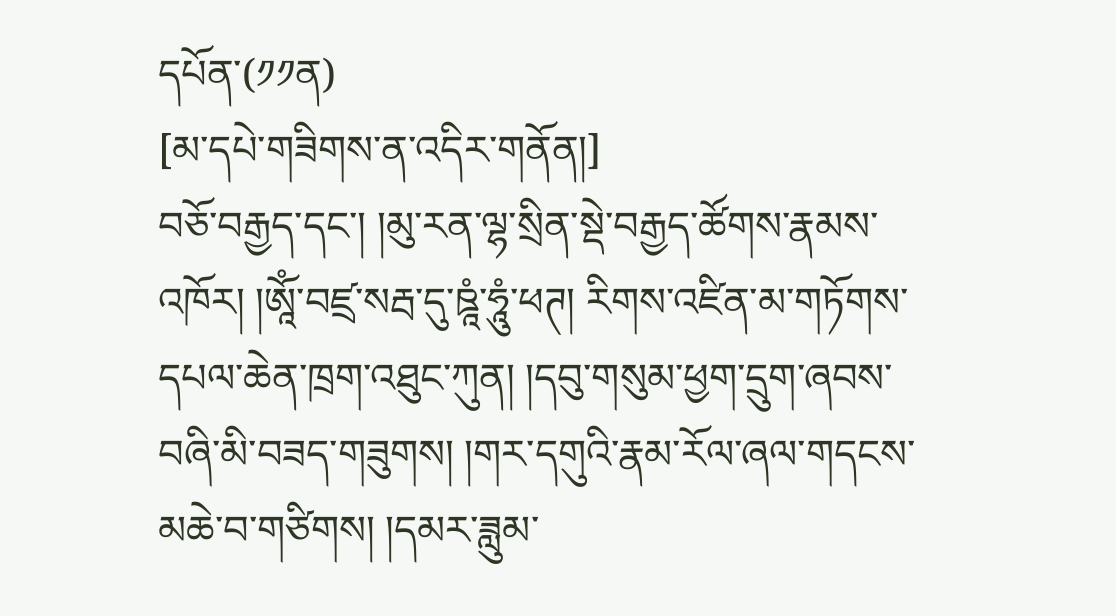དཔོན་(༡༡ན)
[མ་དཔེ་གཟིགས་ན་འདིར་གནོན།]
བཅོ་བརྒྱད་དང་། །མུ་རན་ལྷ་སྲིན་སྡེ་བརྒྱད་ཚོགས་རྣམས་འཁོར། །ཨཱོཾ་བཛྲ་སརྦ་དུ་ཋཱཾ་ཧཱུཾ་ཕཊ། རིགས་འཛིན་མ་གཏོགས་དཔལ་ཆེན་ཁྲག་འཐུང་ཀུན། །དབུ་གསུམ་ཕྱག་དྲུག་ཞབས་བཞི་མི་བཟད་གཟུགས། །གར་དགུའི་རྣམ་རོལ་ཞལ་གདངས་མཆེ་བ་གཙིགས། །དམར་ཟླུམ་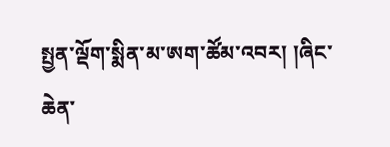སྤྱན་ལྡོག་སྨིན་མ་ཨག་ཚོམ་འབར། །ཞིང་ཆེན་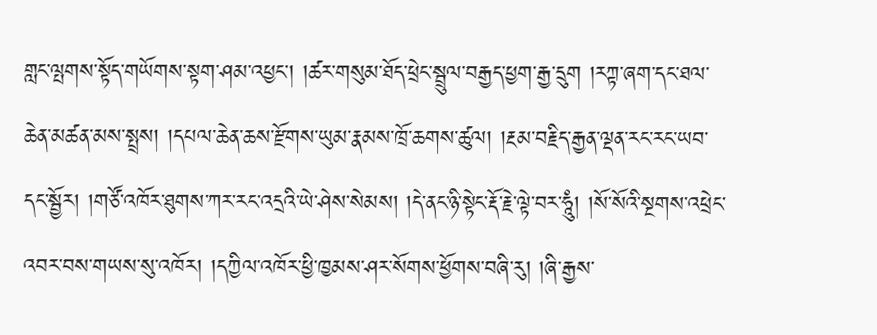གླང་ལྤགས་སྟོད་གཡོགས་སྟག་ཤམ་འཕྱང་། །ཚར་གསུམ་ཐོད་ཕྲེང་སྦྲུལ་བརྒྱད་ཕྱག་རྒྱ་དྲུག །རཀྟ་ཞག་དང་ཐལ་ཆེན་མཚན་མས་སྤྲས། །དཔལ་ཆེན་ཆས་རྫོགས་ཡུམ་རྣམས་ཁྲོ་ཆགས་ཚུལ། །རྔམ་བརྗིད་རྒྱན་ལྡན་རང་རང་ཡབ་དང་སྦྱོར། །གཙོ་འཁོར་ཐུགས་ཀར་རང་འདྲའི་ཡེ་ཤེས་སེམས། །དེ་ནང་ཉི་སྟེང་རྡོ་རྗེ་ལྟེ་བར་ཧཱུཾ། །སོ་སོའི་སྔགས་འཕྲེང་འབར་བས་གཡས་སུ་འཁོར། །དཀྱིལ་འཁོར་ཕྱི་ཁྱམས་ཤར་སོགས་ཕྱོགས་བཞི་རུ། །ཞི་རྒྱས་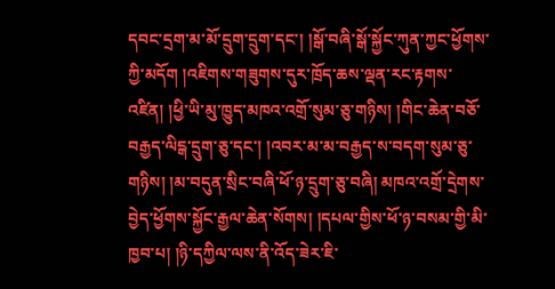དབང་དྲག་མ་མོ་དྲུག་དྲུག་དང་། །སྒོ་བཞི་སྒོ་སྐྱོང་ཀུན་ཀྱང་ཕྱོགས་ཀྱི་མདོག །འཇིགས་གཟུགས་དུར་ཁྲོད་ཆས་ལྡན་རང་རྟགས་འཛིན། །ཕྱི་ཡི་མུ་ཁྱུད་མཁའ་འགྲོ་སུམ་ཅུ་གཉིས། །གིང་ཆེན་བཅོ་བརྒྱད་ལིངྒ་དྲུག་ཅུ་དང་། །འབར་མ་མ་བརྒྱད་ས་བདག་སུམ་ཅུ་གཉིས། །མ་བདུན་སྲིང་བཞི་ཕོ་ཉ་དྲུག་ཅུ་བཞི། མཁའ་འགྲོ་དྲེགས་བྱེད་ཕྱོགས་སྐྱོང་རྒྱལ་ཆེན་སོགས། །དཔལ་གྱིས་ཕོ་ཉ་བསམ་གྱི་མི་ཁྱབ་པ། །ཉི་དཀྱིལ་ལས་ནི་འོད་ཟེར་ཇི་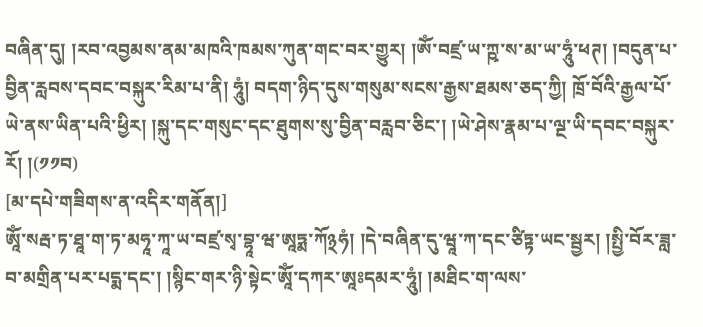བཞིན་དུ། །རབ་འབྱམས་ནམ་མཁའི་ཁམས་ཀུན་གང་བར་གྱུར། །ཨོཾ་བཛྲ་ཡ་ཀྵ་ས་མ་ཡ་ཧཱུཾ་ཕཊ། །བདུན་པ་བྱིན་རླབས་དབང་བསྐུར་རིམ་པ་ནི། ཧཱུཾ། བདག་ཉིད་དུས་གསུམ་སངས་རྒྱས་ཐམས་ཅད་ཀྱི། ཁྲོ་བོའི་རྒྱལ་པོ་ཡེ་ནས་ཡིན་པའི་ཕྱིར། །སྐུ་དང་གསུང་དང་ཐུགས་སུ་བྱིན་བརླབ་ཅིང་། །ཡེ་ཤེས་རྣམ་པ་ལྔ་ཡི་དབང་བསྐུར་རོ། །(༡༡བ)
[མ་དཔེ་གཟིགས་ན་འདིར་གནོན།]
ཨཱོཾ་སརྦ་ཏ་ཐཱ་ག་ཏ་མཧཱ་ཀཱ་ཡ་བཛྲ་སྭ་བྷཱ་ཝ་ཨཱཏྨ་ཀོ྅ཧཾ། །དེ་བཞིན་དུ་ཝཱ་ཀ་དང་ཙིཏྟ་ཡང་སྦྱར། །སྤྱི་བོར་ཟླ་བ་མགྲིན་པར་པདྨ་དང་། །སྙིང་གར་ཉི་སྟེང་ཨཱོཾ་དཀར་ཨཱཿདམར་ཧཱུཾ། །མཐིང་ག་ལས་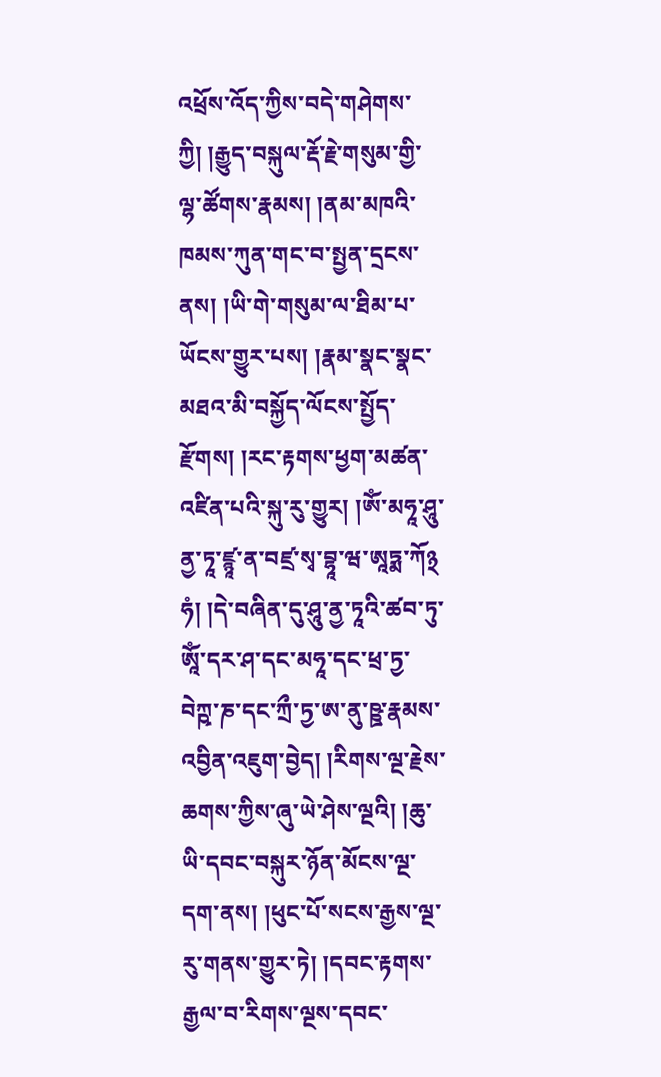འཕྲོས་འོད་ཀྱིས་བདེ་གཤེགས་ཀྱི། །རྒྱུད་བསྐུལ་རྡོ་རྗེ་གསུམ་གྱི་ལྷ་ཚོགས་རྣམས། །ནམ་མཁའི་ཁམས་ཀུན་གང་བ་སྤྱན་དྲངས་ནས། །ཡི་གེ་གསུམ་ལ་ཐིམ་པ་ཡོངས་གྱུར་པས། །རྣམ་སྣང་སྣང་མཐའ་མི་བསྐྱོད་ལོངས་སྤྱོད་རྫོགས། །རང་རྟགས་ཕྱག་མཚན་འཛིན་པའི་སྐུ་རུ་གྱུར། །ཨོཾ་མཧཱ་ཤཱུ་ནྱ་ཏཱ་ཛྙཱ་ན་བཛྲ་སྭ་བྷཱ་ཝ་ཨཱཏྨ་ཀོ྅ཧཾ། །དེ་བཞིན་དུ་ཤཱུ་ནྱ་ཏཱའི་ཚབ་ཏུ་ཨཱོཾ་དར་ཤ་དང་མཧཱ་དང་ཕྲ་ཏྱ་བེཀྵ་ཎ་དང་ཀྲྀ་ཏྱ་ཨ་ནུ་ཥྛ་རྣམས་འབྱིན་འཇུག་བྱེད། །རིགས་ལྔ་རྗེས་ཆགས་ཀྱིས་ཞུ་ཡེ་ཤེས་ལྔའི། །ཆུ་ཡི་དབང་བསྐུར་ཉོན་མོངས་ལྔ་དག་ནས། །ཕུང་པོ་སངས་རྒྱས་ལྔ་རུ་གནས་གྱུར་ཏེ། །དབང་རྟགས་རྒྱལ་བ་རིགས་ལྔས་དབང་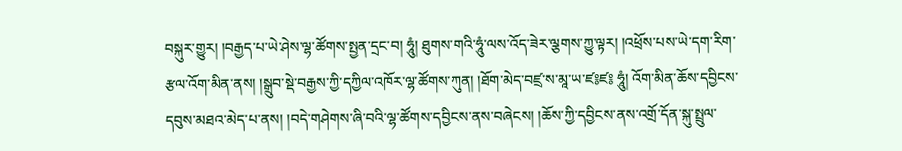བསྐུར་གྱུར། །བརྒྱད་པ་ཡེ་ཤེས་ལྷ་ཚོགས་སྤྱན་དྲང་བ། ཧཱུཾ། ཐུགས་གའི་ཧཱུཾ་ལས་འོད་ཟེར་ལྕགས་ཀྱུ་ལྟར། །འཕྲོས་པས་ཡེ་དག་རིག་རྩལ་འོག་མིན་ནས། །སྒྲུབ་སྡེ་བརྒྱས་ཀྱི་དཀྱིལ་འཁོར་ལྷ་ཚོགས་ཀུན། །ཐོག་མེད་བཛྲ་ས་མཱ་ཡ་ཛ༔ཛ༔ ཧཱུཾ། འོག་མིན་ཆོས་དབྱིངས་དབུས་མཐའ་མེད་པ་ནས། །བདེ་གཤེགས་ཞི་བའི་ལྷ་ཚོགས་དབྱིངས་ནས་བཞེངས། །ཆོས་ཀྱི་དབྱིངས་ནས་འགྲོ་དོན་སྐུ་སྤྲུལ་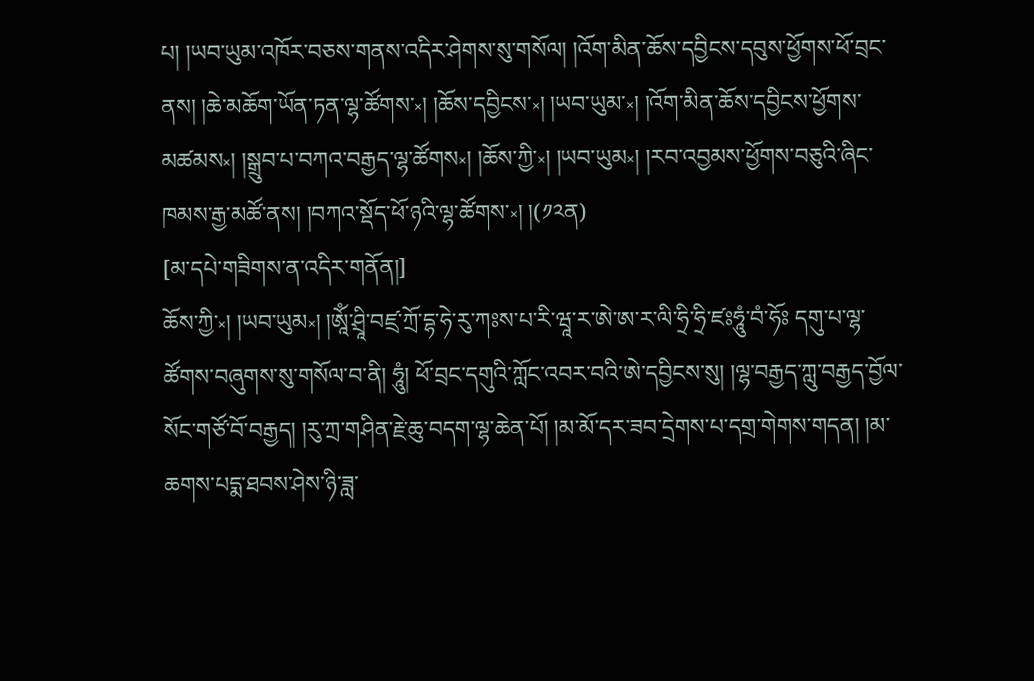པ། །ཡབ་ཡུམ་འཁོར་བཅས་གནས་འདིར་ཤེགས་སུ་གསོལ། །འོག་མིན་ཆོས་དབྱིངས་དབུས་ཕྱོགས་ཕོ་བྲང་ནས། །ཆེ་མཆོག་ཡོན་ཏན་ལྷ་ཚོགས་༝། །ཆོས་དབྱིངས་༝། །ཡབ་ཡུམ་༝། །འོག་མིན་ཆོས་དབྱིངས་ཕྱོགས་མཚམས༝། །སྒྲུབ་པ་བཀའ་བརྒྱད་ལྷ་ཚོགས༝། །ཆོས་ཀྱི་༝། །ཡབ་ཡུམ༝། །རབ་འབྱམས་ཕྱོགས་བཅུའི་ཞིང་ཁམས་རྒྱ་མཚོ་ནས། །བཀའ་སྡོད་ཕོ་ཉའི་ལྷ་ཚོགས་༝། །(༡༢ན)
[མ་དཔེ་གཟིགས་ན་འདིར་གནོན།]
ཆོས་ཀྱི་༝། །ཡབ་ཡུམ༝། །ཨཱོཾ་ཤྲཱི་བཛྲ་ཀྲོ་དྷ་ཧེ་རུ་ཀཿས་པ་རི་ཝཱ་ར་ཨེ་ཨ་ར་ལི་ཧྲི་ཧྲི་ཛཿཧཱུཾ་བཾ་ཧོཿ དགུ་པ་ལྷ་ཚོགས་བཞུགས་སུ་གསོལ་བ་ནི། ཧཱུཾ། ཕོ་བྲང་དགུའི་ཀློང་འབར་བའི་ཨེ་དབྱིངས་སུ། །ལྷ་བརྒྱད་ཀླུ་བརྒྱད་བྱོལ་སོང་གཙོ་བོ་བརྒྱད། །རུ་ཀྲ་གཤིན་རྗེ་ཆུ་བདག་ལྷ་ཆེན་པོ། །མ་མོ་དར་ཟབ་དྲེགས་པ་དགྲ་གེགས་གདན། །མ་ཆགས་པདྨ་ཐབས་ཤེས་ཉི་ཟླ་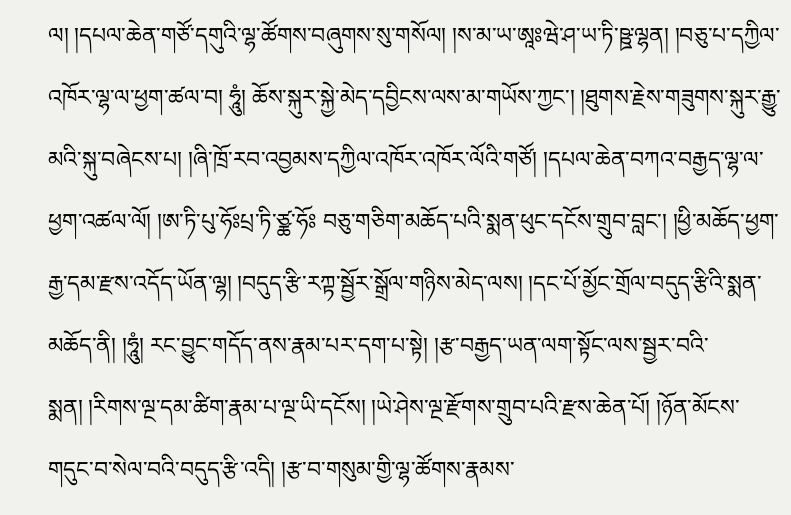ལ། །དཔལ་ཆེན་གཙོ་དགུའི་ལྷ་ཚོགས་བཞུགས་སུ་གསོལ། །ས་མ་ཡ་ཨཱཿཝེ་ཤ་ཡ་ཏི་ཥྛ་ལྷན། །བཅུ་པ་དཀྱིལ་འཁོར་ལྷ་ལ་ཕྱག་ཚལ་བ། ཧཱུཾ། ཆོས་སྐུར་སྐྱེ་མེད་དབྱིངས་ལས་མ་གཡོས་ཀྱང་། །ཐུགས་རྗེས་གཟུགས་སྐུར་རྒྱུ་མའི་སྐུ་བཞེངས་པ། །ཞི་ཁྲོ་རབ་འབྱམས་དཀྱིལ་འཁོར་འཁོར་ལོའི་གཙོ། །དཔལ་ཆེན་བཀའ་བརྒྱད་ལྷ་ལ་ཕྱག་འཚལ་ལོ། །ཨ་ཏི་པུ་ཧོཿཔྲ་ཏི་ཙྪ་ཧོཿ བཅུ་གཅིག་མཆོད་པའི་སྨན་ཕུང་དངོས་གྲུབ་བླང་། །ཕྱི་མཆོད་ཕྱག་རྒྱ་དམ་རྫས་འདོད་ཡོན་ལྷ། །བདུད་རྩི་རཀྟ་སྦྱོར་སྒྲོལ་གཉིས་མེད་ལས། །དང་པོ་མྱོང་གྲོལ་བདུད་རྩིའི་སྨན་མཆོད་ནི། །ཧཱུཾ། རང་བྱུང་གདོད་ནས་རྣམ་པར་དག་པ་སྟེ། །རྩ་བརྒྱད་ཡན་ལག་སྟོང་ལས་སྦྱར་བའི་སྨན། །རིགས་ལྔ་དམ་ཚིག་རྣམ་པ་ལྔ་ཡི་དངོས། །ཡེ་ཤེས་ལྔ་རྫོགས་གྲུབ་པའི་རྫས་ཆེན་པོ། །ཉོན་མོངས་གདུང་བ་སེལ་བའི་བདུད་རྩི་འདི། །རྩ་བ་གསུམ་གྱི་ལྷ་ཚོགས་རྣམས་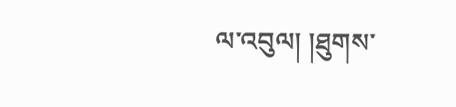ལ་འབུལ། །ཐུགས་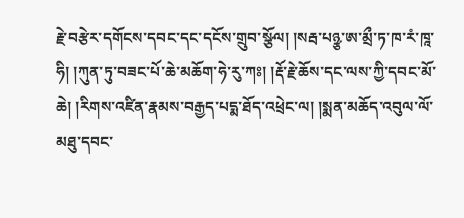རྗེ་བརྩེར་དགོངས་དབང་དང་དངོས་གྲུབ་སྩོལ། །སརྦ་པཉྩ་ཨ་མྲྀ་ཏ་ཁ་རཾ་ཁཱ་ཧི། །ཀུན་ཏུ་བཟང་པོ་ཆེ་མཆོག་ཧེ་རུ་ཀཿ། །རྡོ་རྗེ་ཆོས་དང་ལས་ཀྱི་དབང་མོ་ཆེ། །རིགས་འཛིན་རྣམས་བརྒྱད་པདྨ་ཐོད་འཕྲེང་ལ། །སྨན་མཆོད་འབུལ་ལོ་མཐུ་དབང་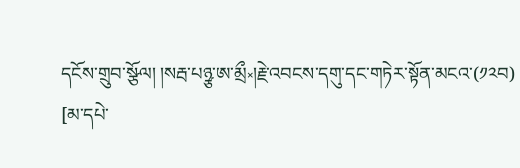དངོས་གྲུབ་སྩོལ། །སརྦ་པཉྩ་ཨ་མྲྀ༝།རྗེ་འབངས་དགུ་དང་གཏེར་སྟོན་མངའ་(༡༢བ)
[མ་དཔེ་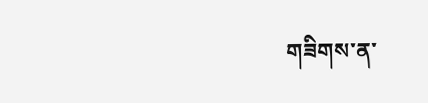གཟིགས་ན་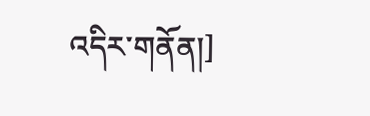འདིར་གནོན།]